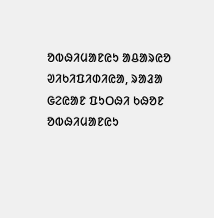ᱚᱵᱷᱤᱢᱟᱱᱭᱩ ᱟᱪᱟᱨᱭᱚ
ᱣᱤᱠᱤᱯᱤᱰᱤᱭᱟ, ᱨᱟᱲᱟ ᱜᱮᱭᱟᱱ ᱯᱩᱛᱷᱤ ᱠᱷᱚᱱ
ᱚᱵᱷᱤᱢᱟᱱᱭᱩ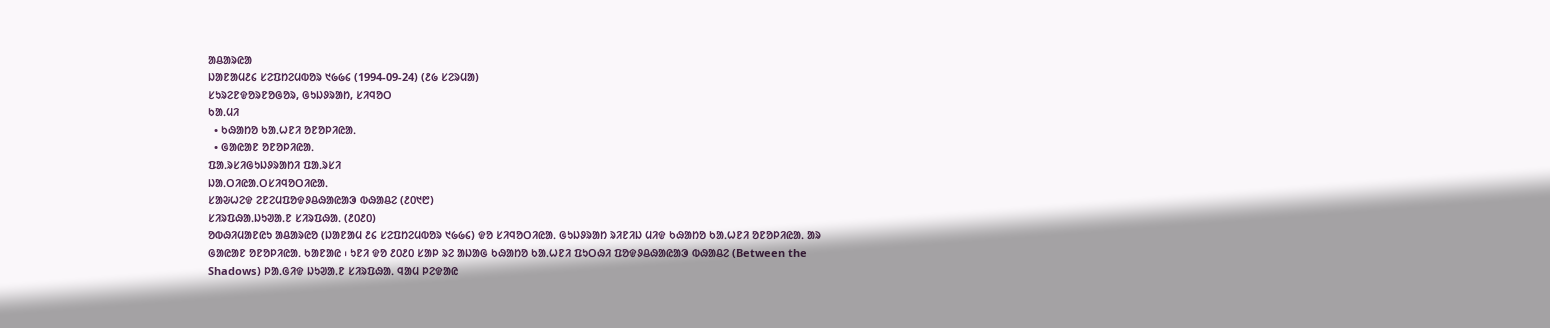ᱟᱪᱟᱨᱭᱟ
ᱡᱟᱱᱟᱢ᱒᱔ ᱥᱮᱯᱴᱮᱢᱵᱚᱨ ᱑᱙᱙᱔ (1994-09-24) (᱒᱙ ᱥᱮᱨᱢᱟ)
ᱥᱩᱨᱮᱱᱫᱚᱨᱱᱚᱜᱚᱨ, ᱜᱩᱡᱽᱨᱟᱴ, ᱥᱤᱧᱚᱛ
ᱠᱟᱹᱢᱤ
  • ᱠᱷᱟᱴᱚ ᱠᱟᱹᱦᱱᱤ ᱚᱱᱚᱞᱤᱭᱟᱹ
  • ᱜᱟᱭᱟᱱ ᱚᱱᱚᱞᱤᱭᱟᱹ
ᱯᱟᱹᱨᱥᱤᱜᱩᱡᱽᱨᱟᱴᱤ ᱯᱟᱹᱨᱥᱤ
ᱡᱟᱹᱛᱤᱭᱟᱹᱛᱥᱤᱧᱚᱛᱤᱭᱟᱹ
ᱥᱟᱶᱦᱮᱫ ᱮᱱᱮᱢᱯᱚᱫᱽᱪᱷᱟᱭᱟᱳ ᱵᱷᱟᱪᱮ (᱒᱐᱑᱘)
ᱥᱤᱨᱯᱷᱟᱹᱡᱩᱣᱟᱹᱱ ᱥᱤᱨᱯᱷᱟᱹ (᱒᱐᱒᱐)
ᱚᱵᱷᱤᱢᱟᱱᱭᱩ ᱟᱪᱟᱨᱭᱚ (ᱡᱟᱱᱟᱢ ᱒᱔ ᱥᱮᱯᱴᱮᱢᱵᱚᱨ ᱑᱙᱙᱔) ᱫᱚ ᱥᱤᱧᱚᱛᱤᱭᱟᱹ ᱜᱩᱡᱽᱨᱟᱴ ᱨᱤᱱᱤᱡ ᱢᱤᱫ ᱠᱷᱟᱴᱚ ᱠᱟᱹᱦᱱᱤ ᱚᱱᱚᱞᱤᱭᱟᱹ ᱟᱨ ᱜᱟᱭᱟᱱ ᱚᱱᱚᱞᱤᱭᱟᱹ ᱠᱟᱱᱟᱭ ᱾ ᱩᱱᱤ ᱫᱚ ᱒᱐᱒᱐ ᱥᱟᱞ ᱨᱮ ᱟᱡᱟᱜ ᱠᱷᱟᱴᱚ ᱠᱟᱹᱦᱱᱤ ᱯᱩᱛᱷᱤ ᱯᱚᱫᱽᱪᱷᱟᱭᱟᱳ ᱵᱷᱟᱪᱮ (Between the Shadows) ᱞᱟᱹᱜᱤᱫ ᱡᱩᱣᱟᱹᱱ ᱥᱤᱨᱯᱷᱟᱹ ᱧᱟᱢ ᱞᱮᱫᱟᱭ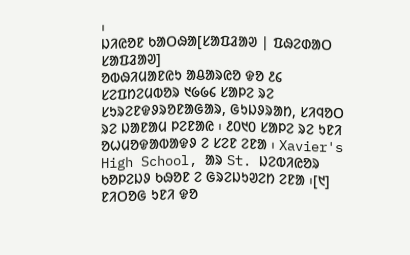᱾
ᱡᱤᱭᱚᱱ ᱠᱟᱛᱷᱟ[ᱥᱟᱯᱲᱟᱣ | ᱯᱷᱮᱰᱟᱛ ᱥᱟᱯᱲᱟᱣ]
ᱚᱵᱷᱤᱢᱟᱱᱭᱩ ᱟᱪᱟᱨᱭᱚ ᱫᱚ ᱒᱔ ᱥᱮᱯᱴᱮᱢᱵᱚᱨ ᱑᱙᱙᱔ ᱥᱟᱞᱮ ᱨᱮ ᱥᱩᱨᱮᱱᱫᱽᱨᱚᱱᱟᱜᱟᱨ, ᱜᱩᱡᱽᱨᱟᱴ, ᱥᱤᱧᱚᱛ ᱨᱮ ᱡᱟᱱᱟᱢ ᱞᱮᱱᱟᱭ ᱾ ᱒᱐᱑᱐ ᱥᱟᱞᱮ ᱨᱮ ᱩᱱᱤ ᱚᱦᱢᱚᱫᱟᱵᱟᱫᱽ ᱮ ᱥᱮᱱ ᱮᱱᱟ ᱾ Xavier's High School, ᱟᱨ St. ᱡᱮᱵᱤᱭᱚᱨ ᱠᱚᱞᱮᱡᱽ ᱠᱷᱚᱱ ᱮ ᱜᱨᱮᱡᱩᱣᱮᱴ ᱮᱱᱟ ᱾[᱑] ᱱᱤᱛᱚᱜ ᱩᱱᱤ ᱫᱚ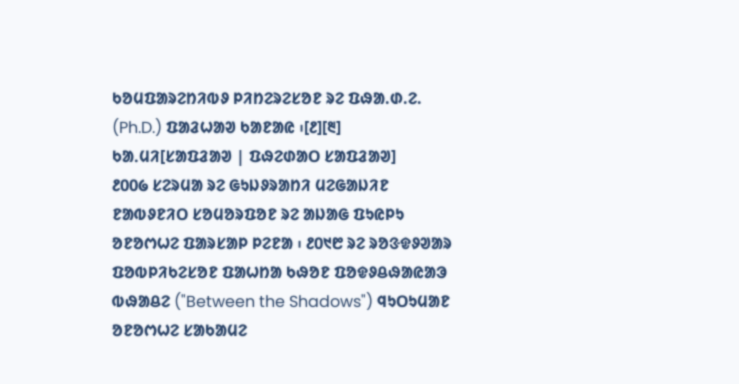ᱠᱚᱢᱯᱟᱨᱮᱴᱤᱵᱽ ᱞᱤᱴᱮᱨᱮᱥᱚᱱ ᱨᱮ ᱯᱷᱟ.ᱰ.ᱮ. (Ph.D.) ᱯᱟᱲᱦᱟᱣ ᱠᱟᱱᱟᱭ ᱾[᱒][᱓]
ᱠᱟᱹᱢᱤ[ᱥᱟᱯᱲᱟᱣ | ᱯᱷᱮᱰᱟᱛ ᱥᱟᱯᱲᱟᱣ]
᱒᱐᱐᱙ ᱥᱮᱨᱢᱟ ᱨᱮ ᱜᱩᱡᱽᱨᱟᱴᱤ ᱢᱮᱜᱟᱡᱤᱱ ᱱᱟᱵᱽᱱᱤᱛ ᱥᱚᱢᱚᱨᱯᱚᱱ ᱨᱮ ᱟᱡᱟᱜ ᱯᱩᱭᱞᱩ ᱚᱱᱚᱬᱦᱮ ᱯᱟᱨᱥᱟᱞ ᱞᱮᱱᱟ ᱾ ᱒᱐᱑᱘ ᱨᱮ ᱨᱚᱝᱫᱽᱣᱟᱨ ᱯᱚᱵᱞᱤᱠᱮᱥᱚᱱ ᱯᱟᱦᱴᱟ ᱠᱷᱚᱱ ᱯᱚᱫᱽᱪᱷᱟᱭᱟᱳ ᱵᱷᱟᱪᱮ ("Between the Shadows") ᱧᱩᱛᱩᱢᱟᱱ ᱚᱱᱚᱬᱦᱮ ᱥᱟᱠᱟᱢᱮ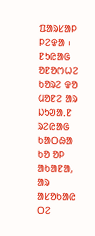ᱯᱟᱨᱥᱟᱞ ᱞᱮᱫᱟ ᱾ ᱱᱩᱭᱟᱜ ᱚᱱᱚᱬᱦᱮ ᱠᱚᱨᱮ ᱫᱚ ᱢᱚᱱᱮ ᱟᱨ ᱡᱩᱣᱟᱹᱱ ᱨᱮᱭᱟᱜ ᱠᱟᱛᱷᱟ ᱠᱚ ᱚᱞ ᱟᱠᱟᱱᱟ, ᱟᱨ ᱟᱥᱚᱠᱟᱭ ᱛᱮ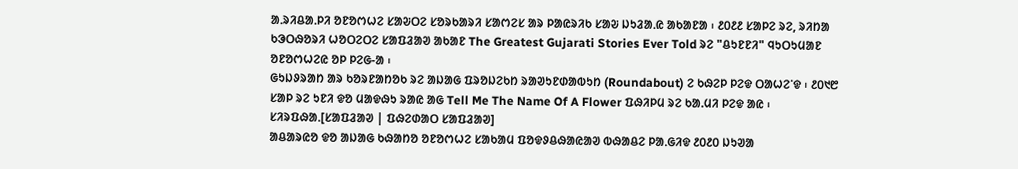ᱟᱹᱨᱤᱪᱟᱹᱞᱤ ᱚᱱᱚᱬᱦᱮ ᱥᱟᱶᱛᱮ ᱥᱚᱨᱠᱟᱨᱤ ᱥᱟᱬᱮᱥ ᱟᱨ ᱞᱟᱭᱨᱤᱠ ᱥᱟᱶ ᱡᱩᱲᱟᱹᱭ ᱟᱠᱟᱱᱟ ᱾ ᱒᱐᱒᱒ ᱥᱟᱞᱮ ᱨᱮ, ᱨᱤᱴᱟ ᱠᱳᱛᱷᱚᱨᱤ ᱦᱚᱛᱮᱛᱮ ᱥᱟᱯᱲᱟᱣ ᱟᱠᱟᱱ The Greatest Gujarati Stories Ever Told ᱨᱮ "ᱪᱩᱱᱱᱤ" ᱧᱩᱛᱩᱢᱟᱱ ᱚᱱᱚᱬᱦᱮᱭ ᱚᱞ ᱞᱮᱜ-ᱟ ᱾
ᱜᱩᱡᱽᱨᱟᱴ ᱟᱨ ᱠᱚᱨᱱᱟᱴᱚᱠ ᱨᱮ ᱟᱡᱟᱜ ᱯᱨᱚᱡᱮᱠᱴ ᱨᱟᱣᱩᱱᱰᱟᱵᱩᱴ (Roundabout) ᱮ ᱠᱷᱮᱞ ᱞᱮᱫ ᱛᱟᱦᱮᱸᱫ ᱾ ᱒᱐᱑᱘ ᱥᱟᱞ ᱨᱮ ᱩᱱᱤ ᱫᱚ ᱢᱟᱫᱷᱩ ᱨᱟᱭ ᱟᱜ Tell Me The Name Of A Flower ᱯᱷᱤᱞᱢ ᱨᱮ ᱠᱟ.ᱢᱤ ᱞᱮᱫ ᱟᱭ ᱾
ᱥᱤᱨᱯᱷᱟᱹ[ᱥᱟᱯᱲᱟᱣ | ᱯᱷᱮᱰᱟᱛ ᱥᱟᱯᱲᱟᱣ]
ᱟᱪᱟᱨᱭᱚ ᱫᱚ ᱟᱡᱟᱜ ᱠᱷᱟᱴᱚ ᱚᱱᱚᱬᱦᱮ ᱥᱟᱠᱟᱢ ᱯᱚᱫᱽᱪᱷᱟᱭᱟᱣ ᱵᱷᱟᱪᱮ ᱞᱟᱹᱜᱤᱫ ᱒᱐᱒᱐ ᱡᱩᱣᱟ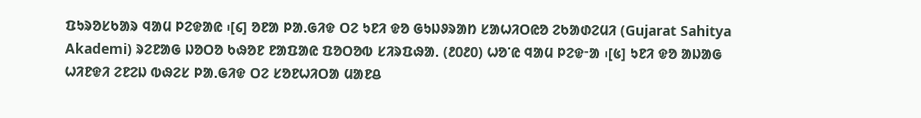ᱯᱩᱨᱚᱥᱠᱟᱨ ᱧᱟᱢ ᱞᱮᱫᱟᱭ ᱾[᱔] ᱚᱱᱟ ᱞᱟᱹᱜᱤᱫ ᱛᱮ ᱩᱱᱤ ᱫᱚ ᱜᱩᱡᱽᱨᱟᱴ ᱥᱟᱦᱤᱛᱭᱚ ᱮᱠᱟᱰᱮᱢᱤ (Gujarat Sahitya Akademi) ᱨᱮᱱᱟᱜ ᱡᱚᱛᱚ ᱠᱷᱚᱱ ᱱᱟᱯᱟᱭ ᱯᱚᱛᱚᱵ ᱥᱤᱨᱯᱷᱟᱹ (᱒᱐᱒᱐) ᱦᱚᱸᱭ ᱧᱟᱢ ᱞᱮᱫᱼᱟ ᱾[᱕] ᱩᱱᱤ ᱫᱚ ᱟᱡᱟᱜ ᱦᱤᱱᱫᱤ ᱮᱱᱮᱡ ᱵᱷᱮᱥ ᱞᱟᱹᱜᱤᱫ ᱛᱮ ᱥᱚᱱᱦᱤᱛᱟ ᱢᱟᱱᱪ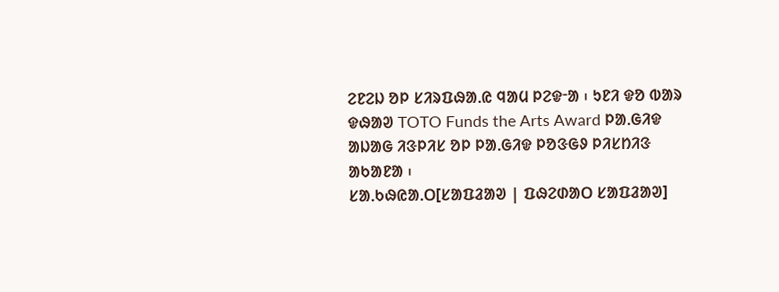ᱮᱱᱮᱡ ᱚᱞ ᱥᱤᱨᱯᱷᱟᱹᱭ ᱧᱟᱢ ᱞᱮᱫᱼᱟ ᱾ ᱩᱱᱤ ᱫᱚ ᱵᱟᱨ ᱫᱷᱟᱣ TOTO Funds the Arts Award ᱞᱟᱹᱜᱤᱫ ᱟᱡᱟᱜ ᱤᱝᱞᱤᱥ ᱚᱞ ᱞᱟᱹᱜᱤᱫ ᱞᱚᱝᱜᱽ ᱞᱤᱥᱴᱤᱝ ᱟᱠᱟᱱᱟ ᱾
ᱥᱟᱹᱠᱷᱭᱟᱹᱛ[ᱥᱟᱯᱲᱟᱣ | ᱯᱷᱮᱰᱟᱛ ᱥᱟᱯᱲᱟᱣ]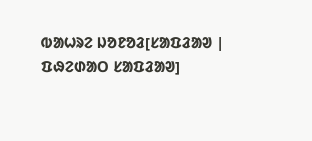ᱵᱟᱦᱨᱮ ᱡᱚᱱᱚᱲ[ᱥᱟᱯᱲᱟᱣ | ᱯᱷᱮᱰᱟᱛ ᱥᱟᱯᱲᱟᱣ]